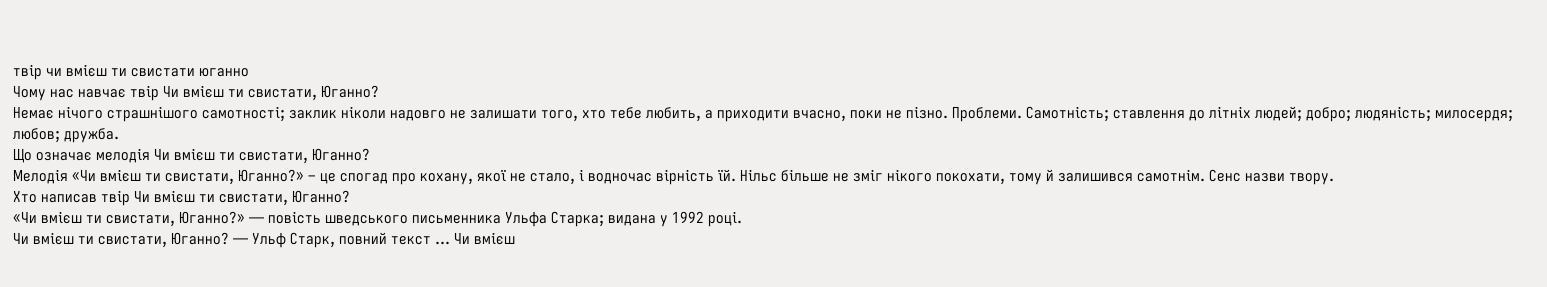твір чи вмієш ти свистати юганно
Чому нас навчає твір Чи вмієш ти свистати, Юганно?
Немає нічого страшнішого самотності; заклик ніколи надовго не залишати того, хто тебе любить, а приходити вчасно, поки не пізно. Проблеми. Самотність; ставлення до літніх людей; добро; людяність; милосердя; любов; дружба.
Що означає мелодія Чи вмієш ти свистати, Юганно?
Мелодія «Чи вмієш ти свистати, Юганно?» – це спогад про кохану, якої не стало, і водночас вірність їй. Нільс більше не зміг нікого покохати, тому й залишився самотнім. Сенс назви твору.
Хто написав твір Чи вмієш ти свистати, Юганно?
«Чи вмієш ти свистати, Юганно?» — повість шведського письменника Ульфа Старка; видана у 1992 році.
Чи вмієш ти свистати, Юганно? — Ульф Старк, повний текст … Чи вмієш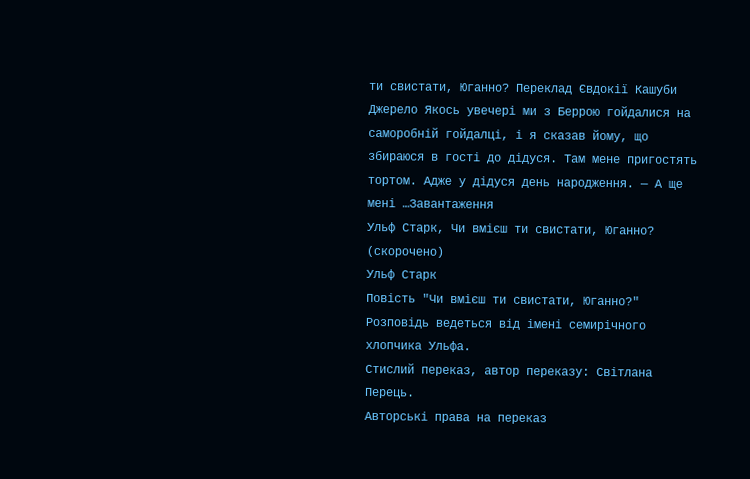ти свистати, Юганно? Переклад Євдокії Кашуби Джерело Якось увечері ми з Беррою гойдалися на саморобній гойдалці, і я сказав йому, що збираюся в гості до дідуся. Там мене пригостять тортом. Адже у дідуся день народження. — А ще мені …Завантаження
Ульф Старк, Чи вмієш ти свистати, Юганно? (скорочено)
Ульф Старк
Повість "Чи вмієш ти свистати, Юганно?"
Розповідь ведеться від імені семирічного хлопчика Ульфа.
Стислий переказ, автор переказу: Світлана Перець.
Авторські права на переказ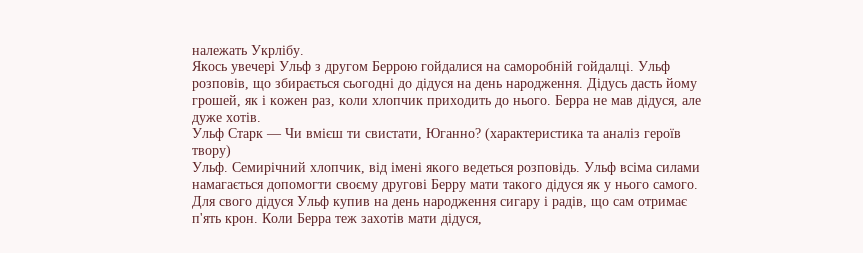належать Укрлібу.
Якось увечері Ульф з другом Беррою гойдалися на саморобній гойдалці. Ульф розповів, що збирається сьогодні до дідуся на день народження. Дідусь дасть йому грошей, як і кожен раз, коли хлопчик приходить до нього. Берра не мав дідуся, але дуже хотів.
Ульф Старк — Чи вмієш ти свистати, Юганно? (характеристика та аналіз героїв твору)
Ульф. Семирічний хлопчик, від імені якого ведеться розповідь. Ульф всіма силами намагається допомогти своєму другові Берру мати такого дідуся як у нього самого. Для свого дідуся Ульф купив на день народження сигару і радів, що сам отримає п'ять крон. Коли Берра теж захотів мати дідуся,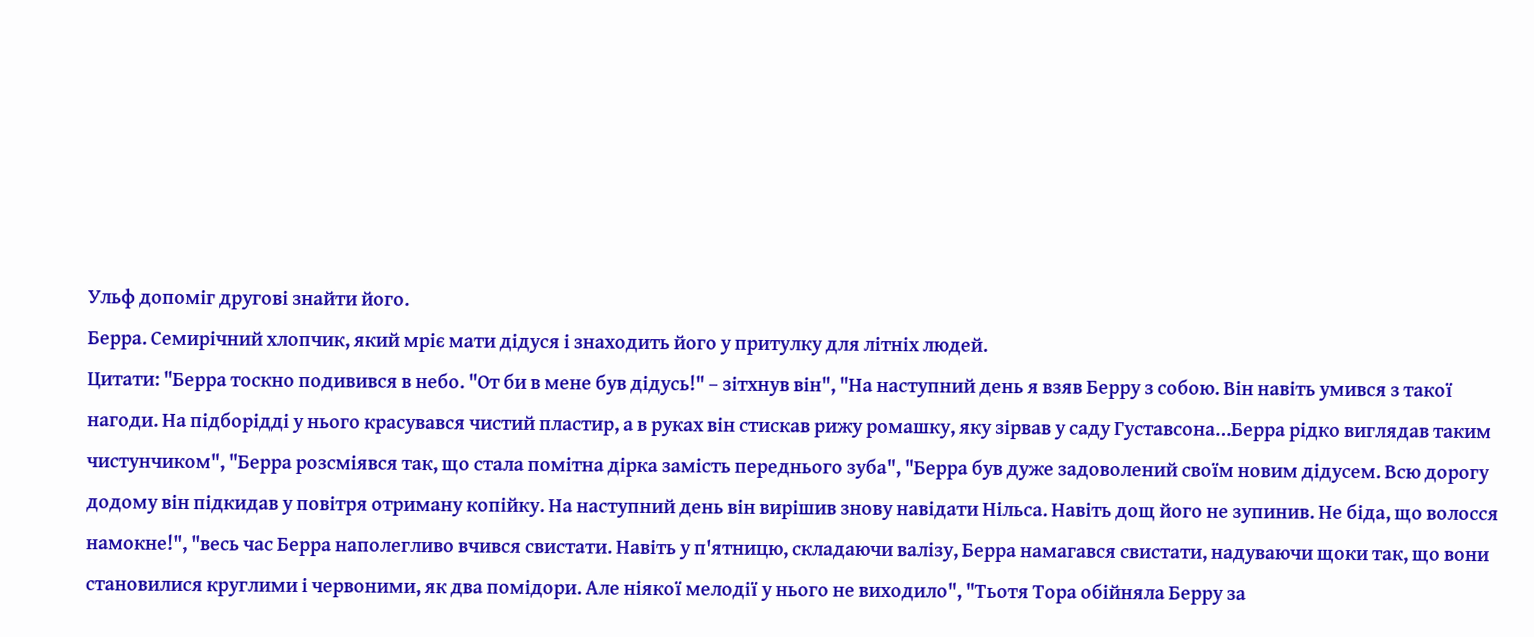Ульф допоміг другові знайти його.
Берра. Семирічний хлопчик, який мріє мати дідуся і знаходить його у притулку для літніх людей.
Цитати: "Берра тоскно подивився в небо. "От би в мене був дідусь!" – зітхнув він", "На наступний день я взяв Берру з собою. Він навіть умився з такої нагоди. На підборідді у нього красувався чистий пластир, а в руках він стискав рижу ромашку, яку зірвав у саду Густавсона…Берра рідко виглядав таким чистунчиком", "Берра розсміявся так, що стала помітна дірка замість переднього зуба", "Берра був дуже задоволений своїм новим дідусем. Всю дорогу додому він підкидав у повітря отриману копійку. На наступний день він вирішив знову навідати Нільса. Навіть дощ його не зупинив. Не біда, що волосся намокне!", "весь час Берра наполегливо вчився свистати. Навіть у п'ятницю, складаючи валізу, Берра намагався свистати, надуваючи щоки так, що вони становилися круглими і червоними, як два помідори. Але ніякої мелодії у нього не виходило", "Тьотя Тора обійняла Берру за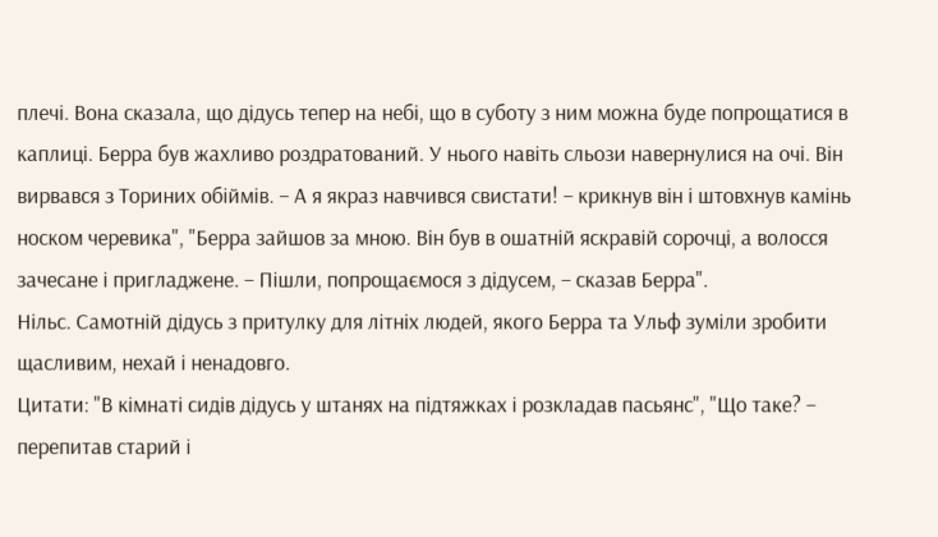плечі. Вона сказала, що дідусь тепер на небі, що в суботу з ним можна буде попрощатися в каплиці. Берра був жахливо роздратований. У нього навіть сльози навернулися на очі. Він вирвався з Ториних обіймів. – А я якраз навчився свистати! – крикнув він і штовхнув камінь носком черевика", "Берра зайшов за мною. Він був в ошатній яскравій сорочці, а волосся зачесане і пригладжене. – Пішли, попрощаємося з дідусем, – сказав Берра".
Нільс. Самотній дідусь з притулку для літніх людей, якого Берра та Ульф зуміли зробити щасливим, нехай і ненадовго.
Цитати: "В кімнаті сидів дідусь у штанях на підтяжках і розкладав пасьянс", "Що таке? – перепитав старий і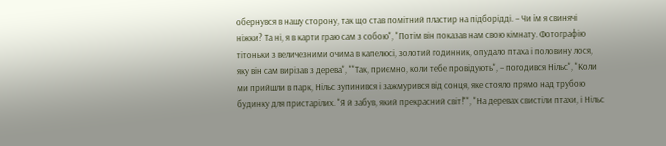обернувся в нашу сторону, так що став помітний пластир на підборідді. – Чи їм я свинячі ніжки? Та ні, я в карти граю сам з собою", "Потім він показав нам свою кімнату. Фотографію тітоньки з величезними очима в капелюсі, золотий годинник, опудало птаха і половину лося, яку він сам вирізав з дерева", ""Так, приємно, коли тебе провідують", – погодився Нільс", "Коли ми прийшли в парк, Нільс зупинився і зажмурився від сонця, яке стояло прямо над трубою будинку для пристарілих. "Я й забув, який прекрасний світ!"", "На деревах свистіли птахи, і Нільс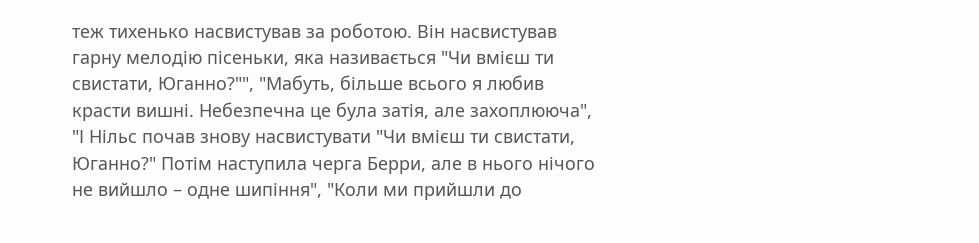теж тихенько насвистував за роботою. Він насвистував гарну мелодію пісеньки, яка називається "Чи вмієш ти свистати, Юганно?"", "Мабуть, більше всього я любив красти вишні. Небезпечна це була затія, але захоплююча", "І Нільс почав знову насвистувати "Чи вмієш ти свистати, Юганно?" Потім наступила черга Берри, але в нього нічого не вийшло – одне шипіння", "Коли ми прийшли до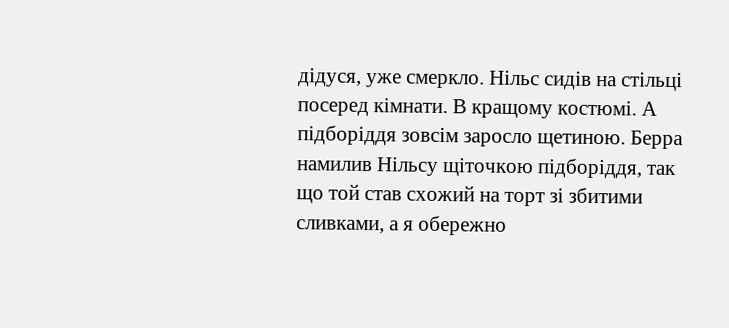дідуся, уже смеркло. Нільс сидів на стільці посеред кімнати. В кращому костюмі. А підборіддя зовсім заросло щетиною. Берра намилив Нільсу щіточкою підборіддя, так що той став схожий на торт зі збитими сливками, а я обережно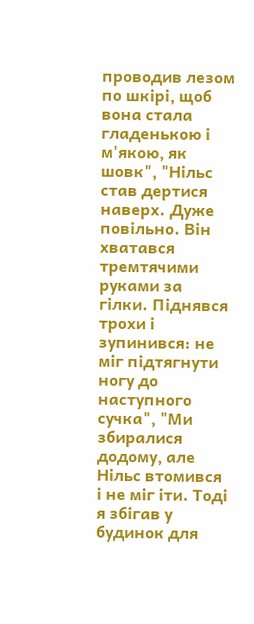проводив лезом по шкірі, щоб вона стала гладенькою і м'якою, як шовк", "Нільс став дертися наверх. Дуже повільно. Він хватався тремтячими руками за гілки. Піднявся трохи і зупинився: не міг підтягнути ногу до наступного сучка", "Ми збиралися додому, але Нільс втомився і не міг іти. Тоді я збігав у будинок для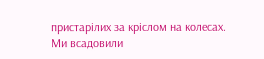пристарілих за кріслом на колесах. Ми всадовили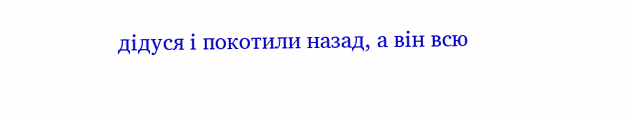дідуся і покотили назад, а він всю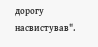дорогу насвистував".